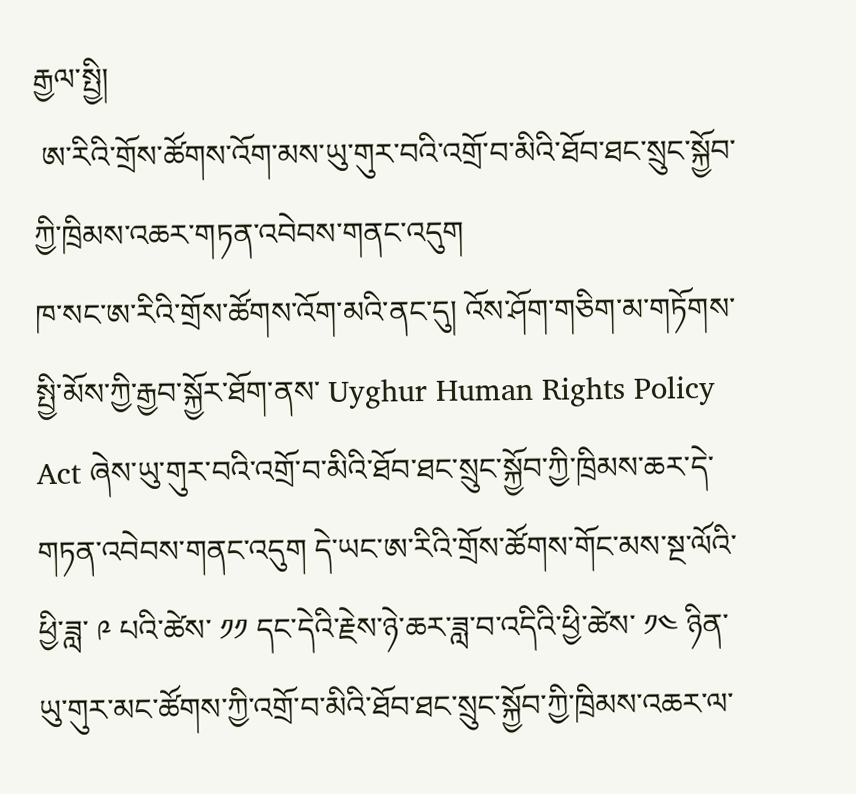རྒྱལ་སྤྱི།
 ཨ་རིའི་གྲོས་ཚོགས་འོག་མས་ཡུ་གུར་བའི་འགྲོ་བ་མིའི་ཐོབ་ཐང་སྲུང་སྐྱོབ་ཀྱི་ཁྲིམས་འཆར་གཏན་འབེབས་གནང་འདུག
ཁ་སང་ཨ་རིའི་གྲོས་ཚོགས་འོག་མའི་ནང་དུ། འོས་ཤོག་གཅིག་མ་གཏོགས་སྤྱི་མོས་ཀྱི་རྒྱབ་སྐྱོར་ཐོག་ནས་ Uyghur Human Rights Policy Act ཞེས་ཡུ་གུར་བའི་འགྲོ་བ་མིའི་ཐོབ་ཐང་སྲུང་སྐྱོབ་ཀྱི་ཁྲིམས་ཆར་དེ་གཏན་འབེབས་གནང་འདུག དེ་ཡང་ཨ་རིའི་གྲོས་ཚོགས་གོང་མས་སྔ་ལོའི་ཕྱི་ཟླ་ ༩ པའི་ཚེས་ ༡༡ དང་དེའི་རྗེས་ཉེ་ཆར་ཟླ་བ་འདིའི་ཕྱི་ཚེས་ ༡༤ ཉིན་ཡུ་གུར་མང་ཚོགས་ཀྱི་འགྲོ་བ་མིའི་ཐོབ་ཐང་སྲུང་སྐྱོབ་ཀྱི་ཁྲིམས་འཆར་ལ་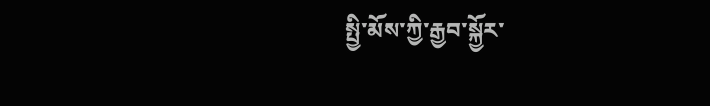སྤྱི་མོས་ཀྱི་རྒྱབ་སྐྱོར་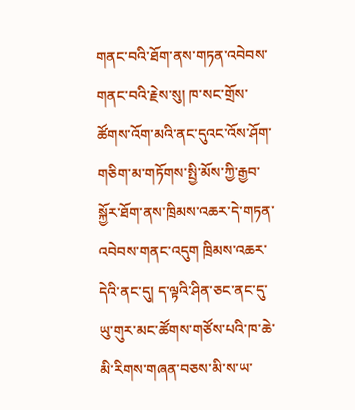གནང་བའི་ཐོག་ནས་གཏན་འབེབས་གནང་བའི་རྗེས་སུ། ཁ་སང་གྲོས་ཚོགས་འོག་མའི་ནང་དུའང་འོས་ཤོག་གཅིག་མ་གཏོགས་སྤྱི་མོས་ཀྱི་རྒྱབ་སྐྱོར་ཐོག་ནས་ཁྲིམས་འཆར་དེ་གཏན་འབེབས་གནང་འདུག ཁྲིམས་འཆར་དེའི་ནང་དུ། ད་ལྟའི་ཤིན་ཅང་ནང་དུ་ཡུ་གུར་མང་ཚོགས་གཙོས་པའི་ཁ་ཆེ་མི་རིགས་གཞན་བཅས་མི་ས་ཡ་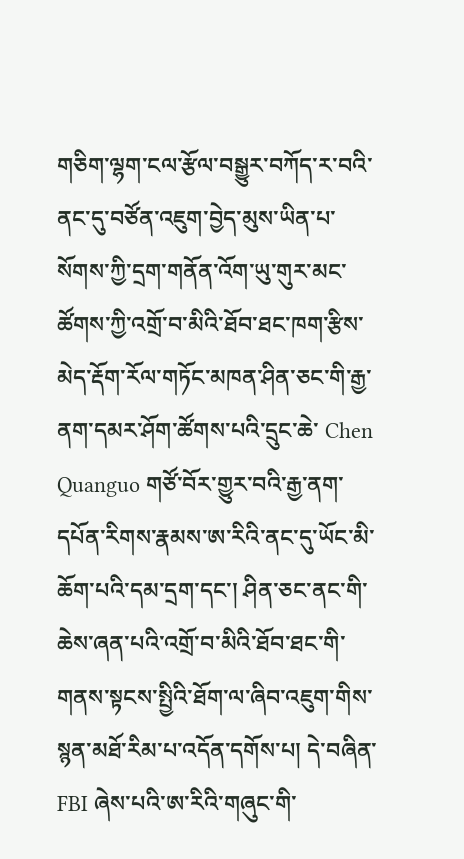གཅིག་ལྷག་ངལ་རྩོལ་བསྒྱུར་བཀོད་ར་བའི་ནང་དུ་བཙོན་འཇུག་བྱེད་མུས་ཡིན་པ་སོགས་ཀྱི་དྲག་གནོན་འོག་ཡུ་གུར་མང་ཚོགས་ཀྱི་འགྲོ་བ་མིའི་ཐོབ་ཐང་ཁག་རྩིས་མེད་རྡོག་རོལ་གཏོང་མཁན་ཤིན་ཅང་གི་རྒྱ་ནག་དམར་ཤོག་ཚོགས་པའི་དྲུང་ཆེ་ Chen Quanguo གཙོ་བོར་གྱུར་བའི་རྒྱ་ནག་དཔོན་རིགས་རྣམས་ཨ་རིའི་ནང་དུ་ཡོང་མི་ཆོག་པའི་དམ་དྲག་དང་། ཤིན་ཅང་ནང་གི་ཆེས་ཞན་པའི་འགྲོ་བ་མིའི་ཐོབ་ཐང་གི་གནས་སྟངས་སྤྱིའི་ཐོག་ལ་ཞིབ་འཇུག་གིས་སྙན་མཐོ་རིམ་པ་འདོན་དགོས་པ། དེ་བཞིན་ FBI ཞེས་པའི་ཨ་རིའི་གཞུང་གི་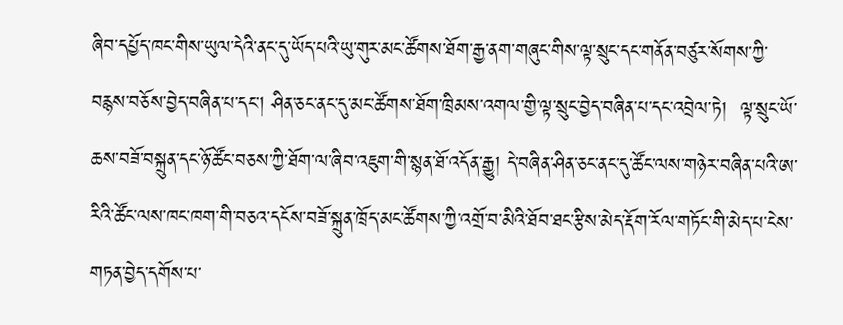ཞིབ་དཔྱོད་ཁང་གིས་ཡུལ་དེའི་ནང་དུ་ཡོད་པའི་ཡུ་གུར་མང་ཚོགས་ཐོག་རྒྱ་ནག་གཞུང་གིས་ལྟ་སྲུང་དང་གནོན་བཙུར་སོགས་ཀྱི་བརྙས་བཅོས་བྱེད་བཞིན་པ་དང། ཤིན་ཅང་ནང་དུ་མང་ཚོགས་ཐོག་ཁྲིམས་འགལ་གྱི་ལྟ་སྲུང་བྱེད་བཞིན་པ་དང་འབྲེལ་ཏེ།  ལྟ་སྲུང་ཡོ་ཆས་བཟོ་བསྐྲུན་དང་ཉོ་ཚོང་བཅས་ཀྱི་ཐོག་ལ་ཞིབ་འཇུག་གི་སྙན་ཐོ་འདོན་རྒྱུ། དེ་བཞིན་ཤིན་ཅང་ནང་དུ་ཚོང་ལས་གཉེར་བཞིན་པའི་ཨ་རིའི་ཚོང་ལས་ཁང་ཁག་གི་བཅའ་དངོས་བཟོ་སྐྲུན་ཁྲོད་མང་ཚོགས་ཀྱི་འགྲོ་བ་མིའི་ཐོབ་ཐང་རྩིས་མེད་རྡོག་རོལ་གཏོང་གི་མེད་པ་ངེས་གཏན་བྱེད་དགོས་པ་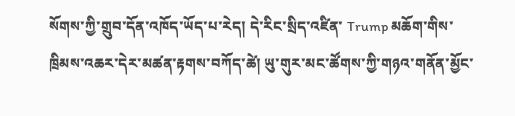སོགས་ཀྱི་གྲུབ་དོན་འཁོད་ཡོད་པ་རེད། དེ་རིང་སྲིད་འཛིན་ Trump མཆོག་གིས་ཁྲིམས་འཆར་དེར་མཚན་རྟགས་བཀོད་ཚེ། ཡུ་གུར་མང་ཚོགས་ཀྱི་གཉའ་གནོན་མྱོང་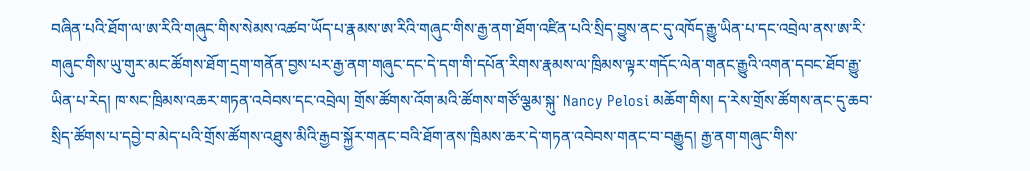བཞིན་པའི་ཐོག་ལ་ཨ་རིའི་གཞུང་གིས་སེམས་འཚབ་ཡོད་པ་རྣམས་ཨ་རིའི་གཞུང་གིས་རྒྱ་ནག་ཐོག་འཛིན་པའི་སྲིད་བྱུས་ནང་དུ་འཁོད་རྒྱུ་ཡིན་པ་དང་འབྲེལ་ནས་ཨ་རི་གཞུང་གིས་ཡུ་གུར་མང་ཚོགས་ཐོག་དྲག་གནོན་བྱས་པར་རྒྱ་ནག་གཞུང་དང་དེ་དག་གི་དཔོན་རིགས་རྣམས་ལ་ཁྲིམས་ལྟར་གདོང་ལེན་གནང་རྒྱུའི་འགན་དབང་ཐོབ་རྒྱུ་ཡིན་པ་རེད། ཁ་སང་ཁྲིམས་འཆར་གཏན་འབེབས་དང་འབྲེལ། གྲོས་ཚོགས་འོག་མའི་ཚོགས་གཙོ་ལྕམ་སྐུ་ Nancy Pelosi མཆོག་གིས། ད་རེས་གྲོས་ཚོགས་ནང་དུ་ཆབ་སྲིད་ཚོགས་པ་དབྱེ་བ་མེད་པའི་གྲོས་ཚོགས་འཐུས་མིའི་རྒྱབ་སྐྱོར་གནང་བའི་ཐོག་ནས་ཁྲིམས་ཆར་དེ་གཏན་འབེབས་གནང་བ་བརྒྱུད། རྒྱ་ནག་གཞུང་གིས་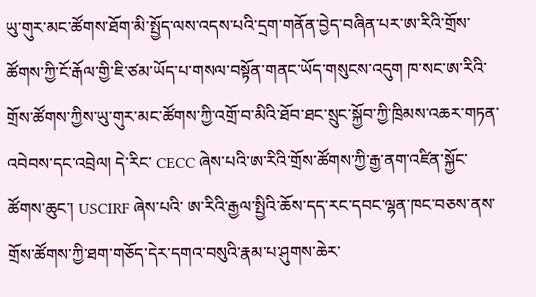ཡུ་གུར་མང་ཚོགས་ཐོག་མི་སྤྱོད་ལས་འདས་པའི་དྲག་གནོན་བྱེད་བཞིན་པར་ཨ་རིའི་གྲོས་ཚོགས་ཀྱི་ངོ་རྒོལ་གྱི་ཇི་ཙམ་ཡོད་པ་གསལ་བསྟོན་གནང་ཡོད་གསུངས་འདུག ཁ་སང་ཨ་རིའི་གྲོས་ཚོགས་ཀྱིས་ཡུ་གུར་མང་ཚོགས་ཀྱི་འགྲོ་བ་མིའི་ཐོབ་ཐང་སྲུང་སྐྱོབ་ཀྱི་ཁྲིམས་འཆར་གཏན་འབེབས་དང་འབྲེལ། དེ་རིང་ CECC ཞེས་པའི་ཨ་རིའི་གྲོས་ཚོགས་ཀྱི་རྒྱ་ནག་འཛིན་སྐྱོང་ཚོགས་ཆུང་། USCIRF ཞེས་པའི་ ཨ་རིའི་རྒྱལ་སྤྱིའི་ཆོས་དད་རང་དབང་ལྷན་ཁང་བཅས་ནས་གྲོས་ཚོགས་ཀྱི་ཐག་གཅོད་དེར་དགའ་བསུའི་རྣམ་པ་ཤུགས་ཆེར་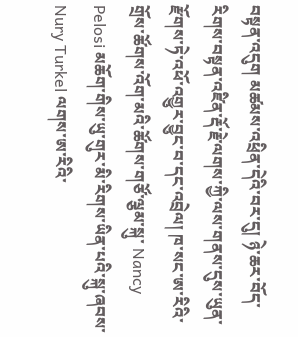བསྟན་འདུག མཚམས་འཕྲིན་དེའི་བར་དུ། ཉེ་ཆར་བོད་རིགས་བསྟན་འཛིན་རྡོ་རྗེ་ལགས་ཀྱི་ལས་གནས་དུས་ཡུན་རྫོགས་ཏེ་འཕོ་འགྱུར་བྱུང་བ་དང་འབྲེལ། ཁ་སང་ཨ་རིའི་གྲོས་ཚོགས་འོག་མའི་ཚོགས་གཙོ་ལྕམ་སྐུ་ Nancy Pelosi མཆོག་གིས་ཡུ་གུར་མི་རིགས་ཡིན་པའི་སྐུ་ཞབས་ Nury Turkel ལགས་ཨ་རིའི་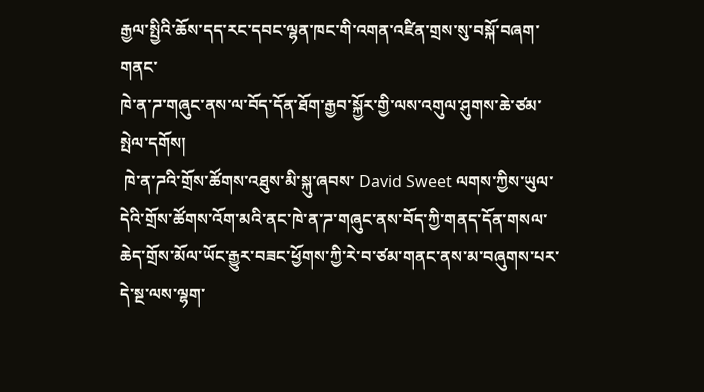རྒྱལ་སྤྱིའི་ཆོས་དད་རང་དབང་ལྷན་ཁང་གི་འགན་འཛིན་གྲས་སུ་བསྐོ་བཞག་གནང་
ཁེ་ན་ཌ་གཞུང་ནས་ལ་བོད་དོན་ཐོག་རྒྱབ་སྐྱོར་གྱི་ལས་འགུལ་ཤུགས་ཆེ་ཙམ་སྤེལ་དགོས།
 ཁེ་ན་ཌའི་གྲོས་ཚོགས་འཐུས་མི་སྐུ་ཞབས་ David Sweet ལགས་ཀྱིས་ཡུལ་དེའི་གྲོས་ཚོགས་འོག་མའི་ནང་ཁེ་ན་ཌ་གཞུང་ནས་བོད་ཀྱི་གནད་དོན་གསལ་ཆེད་གྲོས་མོལ་ཡོང་རྒྱུར་བཟང་ཕྱོགས་ཀྱི་རེ་བ་ཙམ་གནང་ནས་མ་བཞུགས་པར་དེ་སྔ་ལས་ལྷག་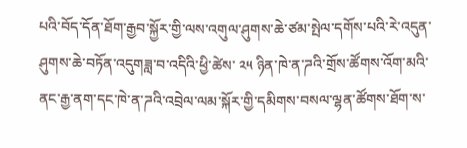པའི་བོད་དོན་ཐོག་རྒྱབ་སྐྱོར་གྱི་ལས་འགུལ་ཤུགས་ཆེ་ཙམ་སྤེལ་དགོས་པའི་རེ་འདུན་ཤུགས་ཆེ་བཏོན་འདུགཟླ་བ་འདིའི་ཕྱི་ཚེས་ ༢༥ ཉིན་ཁེ་ན་ཌའི་གྲོས་ཚོགས་འོག་མའི་ནང་རྒྱ་ནག་དང་ཁེ་ན་ཌའི་འབྲེལ་ལམ་སྐོར་གྱི་དམིགས་བསལ་ལྷན་ཚོགས་ཐོག་ས་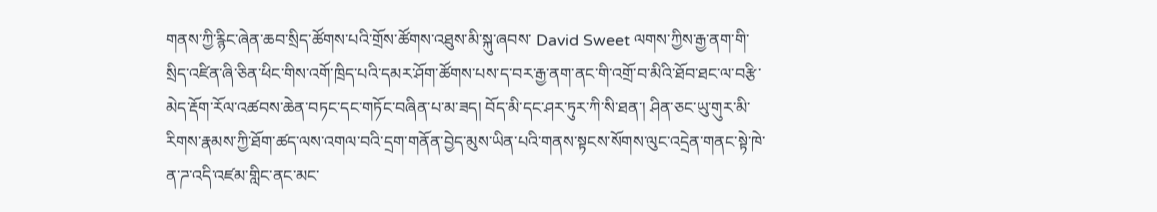གནས་ཀྱི་རྙིང་ཞེན་ཆབ་སྲིད་ཚོགས་པའི་གྲོས་ཚོགས་འཐུས་མི་སྐུ་ཞབས་ David Sweet ལགས་ཀྱིས་རྒྱ་ནག་གི་སྲིད་འཛིན་ཞི་ཅིན་ཕིང་གིས་འགོ་ཁྲིད་པའི་དམར་ཤོག་ཚོགས་པས་ད་བར་རྒྱ་ནག་ནང་གི་འགྲོ་བ་མིའི་ཐོབ་ཐང་ལ་བརྩི་མེད་རྡོག་རོལ་འཚབས་ཆེན་བཏང་དང་གཏོང་བཞིན་པ་མ་ཟད། བོད་མི་དང་ཤར་ཏུར་ཀི་སི་ཐན་། ཤིན་ཅང་ཡུ་གུར་མི་རིགས་རྣམས་ཀྱི་ཐོག་ཚད་ལས་འགལ་བའི་དྲག་གནོན་བྱེད་མུས་ཡིན་པའི་གནས་སྟངས་སོགས་ལུང་འདྲེན་གནང་སྟེ་ཁེ་ན་ཌ་འདི་འཛམ་གླིང་ནང་མང་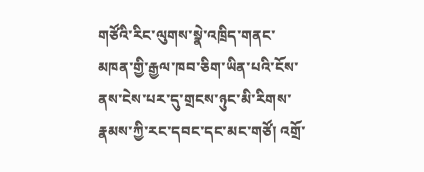གཙོའི་རིང་ལུགས་སྣེ་འཁྲིད་གནང་མཁན་གྱི་རྒྱལ་ཁབ་ཅིག་ཡིན་པའི་ངོས་ནས་ངེས་པར་དུ་གྲངས་ཉུང་མི་རིགས་རྣམས་ཀྱི་རང་དབང་དང་མང་གཙོ། འགྲོ་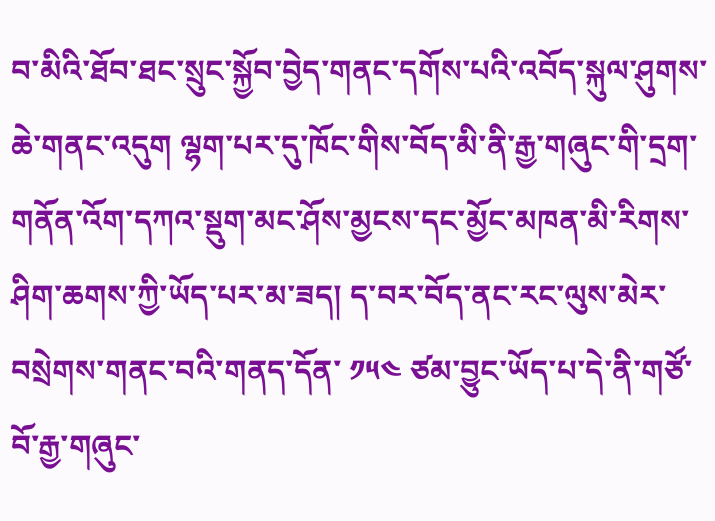བ་མིའི་ཐོབ་ཐང་སྲུང་སྐྱོབ་བྱེད་གནང་དགོས་པའི་འབོད་སྐུལ་ཤུགས་ཆེ་གནང་འདུག ལྷག་པར་དུ་ཁོང་གིས་བོད་མི་ནི་རྒྱ་གཞུང་གི་དྲག་གནོན་འོག་དཀའ་སྡུག་མང་ཤོས་མྱངས་དང་མྱོང་མཁན་མི་རིགས་ཤིག་ཆགས་ཀྱི་ཡོད་པར་མ་ཟད། ད་བར་བོད་ནང་རང་ལུས་མེར་བསྲེགས་གནང་བའི་གནད་དོན་ ༡༥༤ ཙམ་བྱུང་ཡོད་པ་དེ་ནི་གཙོ་བོ་རྒྱ་གཞུང་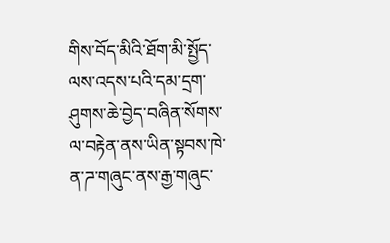གིས་བོད་མིའི་ཐོག་མི་སྤྱོད་ལས་འདས་པའི་དམ་དྲག་ཤུགས་ཆེ་བྱེད་བཞིན་སོགས་ལ་བརྟེན་ནས་ཡིན་སྟབས་ཁེ་ན་ཌ་གཞུང་ནས་རྒྱ་གཞུང་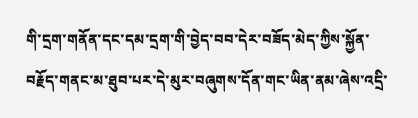གི་དྲག་གནོན་དང་དམ་དྲག་གི་བྱེད་བབ་དེར་བཟོད་མེད་ཀྱིས་སྐྱོན་བརྗོད་གནང་མ་ཐུབ་པར་དེ་མུར་བཞུགས་དོན་གང་ཡིན་ནམ་ཞེས་འདྲི་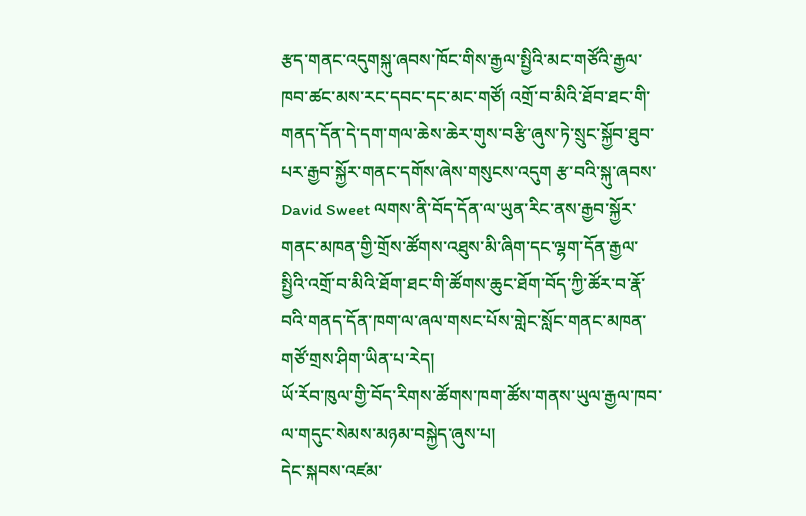རྩད་གནང་འདུགསྐུ་ཞབས་ཁོང་གིས་རྒྱལ་སྤྱིའི་མང་གཙོའི་རྒྱལ་ཁབ་ཚང་མས་རང་དབང་དང་མང་གཙོ། འགྲོ་བ་མིའི་ཐོབ་ཐང་གི་གནད་དོན་དེ་དག་གལ་ཆེས་ཆེར་གུས་བརྩི་ཞུས་ཏེ་སྲུང་སྐྱོབ་ཐུབ་པར་རྒྱབ་སྐྱོར་གནང་དགོས་ཞེས་གསུངས་འདུག རྩ་བའི་སྐུ་ཞབས་ David Sweet ལགས་ནི་བོད་དོན་ལ་ཡུན་རིང་ནས་རྒྱབ་སྐྱོར་གནང་མཁན་གྱི་གྲོས་ཚོགས་འཐུས་མི་ཞིག་དང་ལྷག་དོན་རྒྱལ་སྤྱིའི་འགྲོ་བ་མིའི་ཐོག་ཐང་གི་ཚོགས་ཆུང་ཐོག་བོད་ཀྱི་ཚོར་བ་རྣོ་བའི་གནད་དོན་ཁག་ལ་ཞལ་གསང་པོས་གླེང་སློང་གནང་མཁན་གཙོ་གྲས་ཤིག་ཡིན་པ་རེད།
ཡོ་རོབ་ཁུལ་གྱི་བོད་རིགས་ཚོགས་ཁག་ཚོས་གནས་ཡུལ་རྒྱལ་ཁབ་ལ་གདུང་སེམས་མཉམ་བསྐྱེད་ཞུས་པ།
དེང་སྐབས་འཛམ་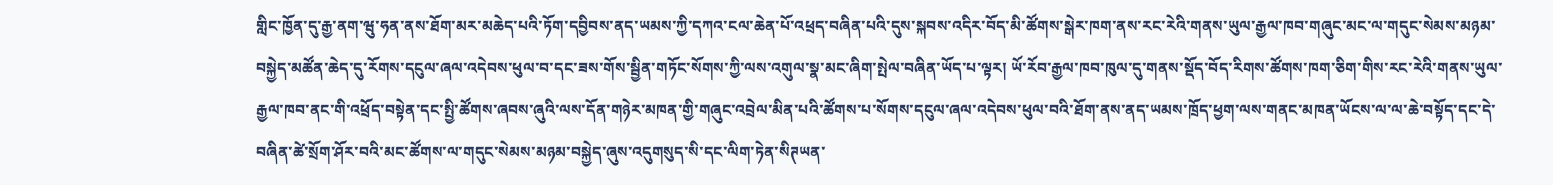གླིང་ཁྱོན་དུ་རྒྱ་ནག་ཝུ་ཧན་ནས་ཐོག་མར་མཆེད་པའི་ཏོག་དབྱིབས་ནད་ཡམས་ཀྱི་དཀའ་ངལ་ཆེན་པོ་འཕྲད་བཞིན་པའི་དུས་སྐབས་འདིར་བོད་མི་ཚོགས་སྒེར་ཁག་ནས་རང་རེའི་གནས་ཡུལ་རྒྱལ་ཁབ་གཞུང་མང་ལ་གདུང་སེམས་མཉམ་བསྐྱེད་མཚོན་ཆེད་དུ་རོགས་དངུལ་ཞལ་འདེབས་ཕུལ་བ་དང་ཟས་གོས་སྦྱིན་གཏོང་སོགས་ཀྱི་ལས་འགུལ་སྣ་མང་ཞིག་སྤེལ་བཞིན་ཡོད་པ་ལྟར། ཡོ་རོབ་རྒྱལ་ཁབ་ཁུལ་དུ་གནས་སྡོད་བོད་རིགས་ཚོགས་ཁག་ཅིག་གིས་རང་རེའི་གནས་ཡུལ་རྒྱལ་ཁབ་ནང་གི་འཕྲོད་བསྟེན་དང་སྤྱི་ཚོགས་ཞབས་ཞུའི་ལས་དོན་གཉེར་མཁན་གྱི་གཞུང་འབྲེལ་མིན་པའི་ཚོགས་པ་སོགས་དངུལ་ཞལ་འདེབས་ཕུལ་བའི་ཐོག་ནས་ནད་ཡམས་ཁྲོད་ཕྱག་ལས་གནང་མཁན་ཡོངས་ལ་ལ་ཆེ་བསྟོད་དང་དེ་བཞིན་ཚེ་སྲོག་ཤོར་བའི་མང་ཚོགས་ལ་གདུང་སེམས་མཉམ་བསྐྱེད་ཞུས་འདུགསུད་སི་དང་ལིག་ཏེན་སིཊཡན་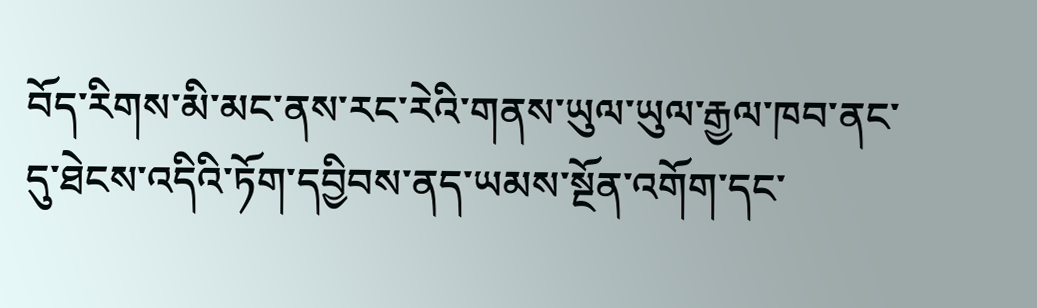བོད་རིགས་མི་མང་ནས་རང་རེའི་གནས་ཡུལ་ཡུལ་རྒྱལ་ཁབ་ནང་དུ་ཐེངས་འདིའི་ཏོག་དབྱིབས་ནད་ཡམས་སྔོན་འགོག་དང་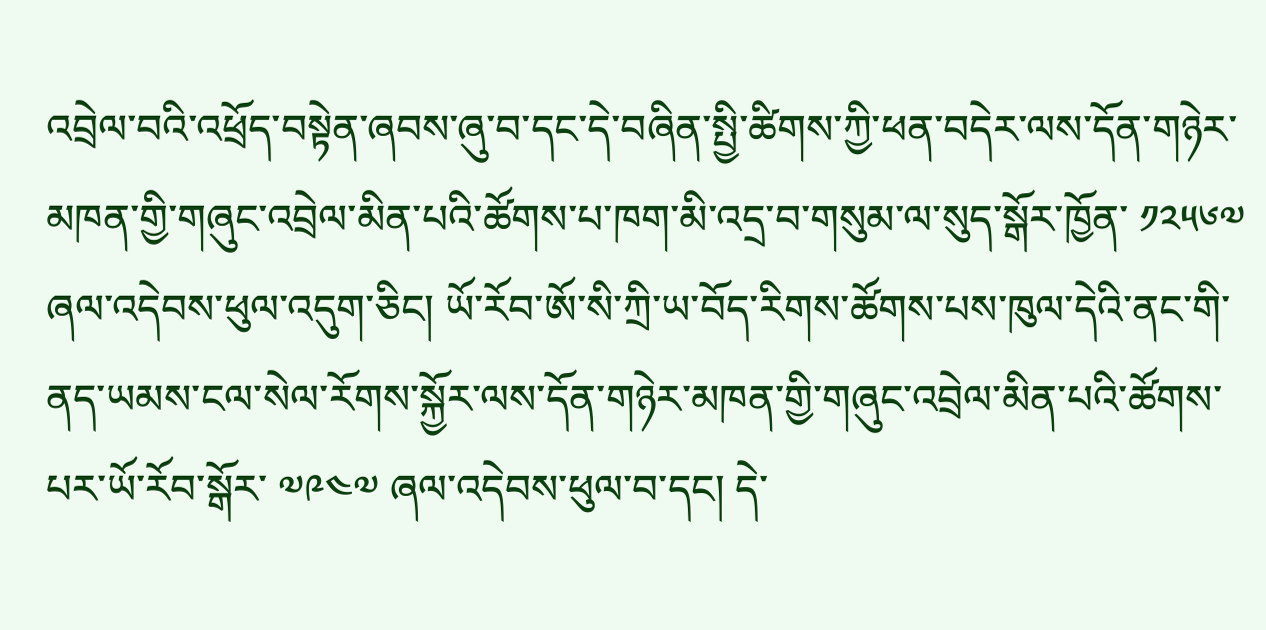འབྲེལ་བའི་འཕྲོད་བསྟེན་ཞབས་ཞུ་བ་དང་དེ་བཞིན་སྤྱི་ཚིགས་ཀྱི་ཕན་བདེར་ལས་དོན་གཉེར་མཁན་གྱི་གཞུང་འབྲེལ་མིན་པའི་ཚོགས་པ་ཁག་མི་འདྲ་བ་གསུམ་ལ་སུད་སྒོར་ཁྱོན་ ༡༢༥༦༧ ཞལ་འདེབས་ཕུལ་འདུག་ཅིང། ཡོ་རོབ་ཨོ་སི་ཀྲི་ཡ་བོད་རིགས་ཚོགས་པས་ཁུལ་དེའི་ནང་གི་ནད་ཡམས་ངལ་སེལ་རོགས་སྐྱོར་ལས་དོན་གཉེར་མཁན་གྱི་གཞུང་འབྲེལ་མིན་པའི་ཚོགས་པར་ཡོ་རོབ་སྒོར་ ༧༩༤༧ ཞལ་འདེབས་ཕུལ་བ་དང། དེ་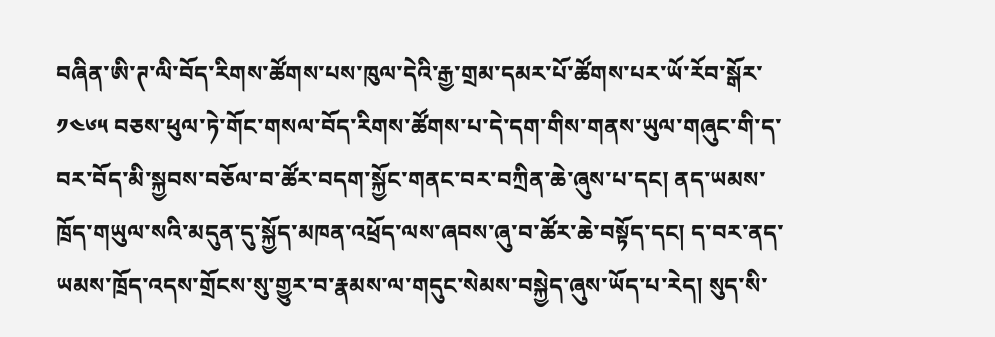བཞིན་ཨི་ཊ་ལི་བོད་རིགས་ཚོགས་པས་ཁུལ་དེའི་རྒྱ་གྲམ་དམར་པོ་ཚོགས་པར་ཡོ་རོབ་སྒོར་ ༡༤༦༥ བཅས་ཕུལ་ཏེ་གོང་གསལ་བོད་རིགས་ཚོགས་པ་དེ་དག་གིས་གནས་ཡུལ་གཞུང་གི་ད་བར་བོད་མི་སྐྱབས་བཅོལ་བ་ཚོར་བདག་སྐྱོང་གནང་བར་བཀྲིན་ཆེ་ཞུས་པ་དང། ནད་ཡམས་ཁྲོད་གཡུལ་སའི་མདུན་དུ་སྐྱོད་མཁན་འཕྲོད་ལས་ཞབས་ཞུ་བ་ཚོར་ཆེ་བསྟོད་དང། ད་བར་ནད་ཡམས་ཁྲོད་འདས་གྲོངས་སུ་གྱུར་བ་རྣམས་ལ་གདུང་སེམས་བསྐྱེད་ཞུས་ཡོད་པ་རེད། སུད་སི་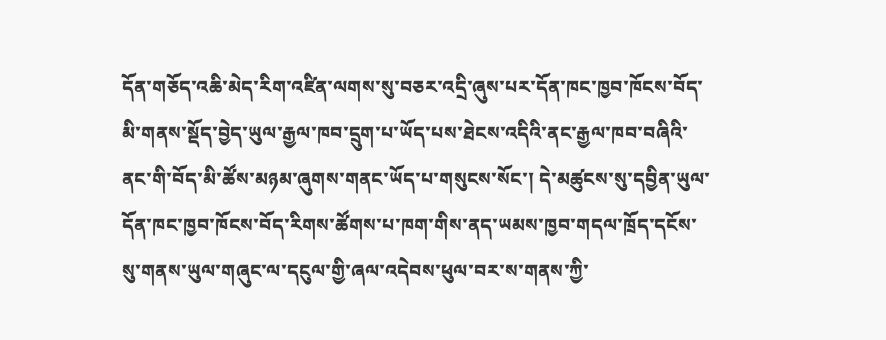དོན་གཅོད་འཆི་མེད་རིག་འཛིན་ལགས་སུ་བཅར་འདྲི་ཞུས་པར་དོན་ཁང་ཁྱབ་ཁོངས་བོད་མི་གནས་སྡོད་བྱེད་ཡུལ་རྒྱལ་ཁབ་དྲུག་པ་ཡོད་པས་ཐེངས་འདིའི་ནང་རྒྱལ་ཁབ་བཞིའི་ནང་གི་བོད་མི་ཚོས་མཉམ་ཞུགས་གནང་ཡོད་པ་གསུངས་སོང་། དེ་མཚུངས་སུ་དབྱིན་ཡུལ་དོན་ཁང་ཁྱབ་ཁོངས་བོད་རིགས་ཚོགས་པ་ཁག་གིས་ནད་ཡམས་ཁྱབ་གདལ་ཁྲོད་དངོས་སུ་གནས་ཡུལ་གཞུང་ལ་དངུལ་གྱི་ཞལ་འདེབས་ཕུལ་བར་ས་གནས་ཀྱི་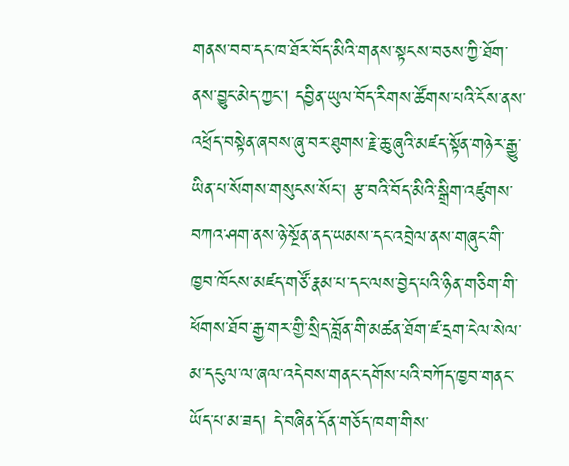གནས་བབ་དང་ཁ་ཐོར་བོད་མིའི་གནས་སྟངས་བཅས་ཀྱི་ཐོག་ནས་བྱུང་མེད་ཀྱང། དབྱིན་ཡུལ་བོད་རིགས་ཚོགས་པའི་ངོས་ནས་འཕྲོད་བསྟེན་ཞབས་ཞུ་བར་ཐུགས་རྗེ་ཆུ་ཞུའི་མཛད་སྟོན་གཉེར་རྒྱུ་ཡིན་པ་སོགས་གསུངས་སོང་། རྩ་བའི་བོད་མིའི་སྒྲིག་འཛུགས་བཀའ་ཤག་ནས་ཉེ་སྔོན་ནད་ཡམས་དང་འབྲེལ་ནས་གཞུང་གི་ཁྱབ་ཁོངས་མཛད་གཙོ་རྣམ་པ་དང་ལས་བྱེད་པའི་ཉིན་གཅིག་གི་ཕོགས་ཐོབ་རྒྱ་གར་གྱི་སྲིད་བློན་གི་མཚན་ཐོག་ཛ་དྲག་ངེལ་སེལ་མ་དངུལ་ལ་ཞལ་འདེབས་གནང་དགོས་པའི་བཀོད་ཁྱབ་གནང་ཡོད་པ་མ་ཟད། དེ་བཞིན་དོན་གཅོད་ཁག་གིས་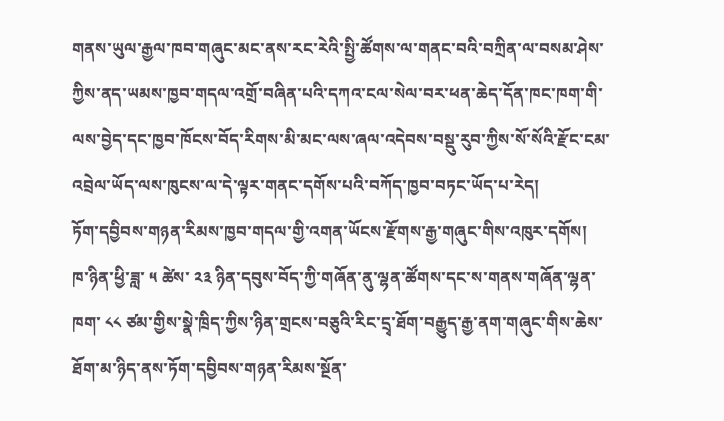གནས་ཡུལ་རྒྱལ་ཁབ་གཞུང་མང་ནས་རང་རེའི་སྤྱི་ཚོགས་ལ་གནང་བའི་བཀྲིན་ལ་བསམ་ཤེས་ཀྱིས་ནད་ཡམས་ཁྱབ་གདལ་འགྲོ་བཞིན་པའི་དཀའ་ངལ་སེལ་བར་ཕན་ཆེད་དོན་ཁང་ཁག་གི་ལས་བྱེད་དང་ཁྱབ་ཁོངས་བོད་རིགས་མི་མང་ལས་ཞལ་འདེབས་བསྡུ་རུབ་ཀྱིས་སོ་སོའི་རྫོང་ངམ་འབྲེལ་ཡོད་ལས་ཁུངས་ལ་དེ་ལྟར་གནང་དགོས་པའི་བཀོད་ཁྱབ་བཏང་ཡོད་པ་རེད།
ཏོག་དབྱིབས་གཉན་རིམས་ཁྱབ་གདལ་གྱི་འགན་ཡོངས་རྫོགས་རྒྱ་གཞུང་གིས་འཁུར་དགོས།
ཁ་ཉིན་ཕྱི་ཟླ་ ༥ ཚེས་ ༢༣ ཉིན་དབུས་བོད་ཀྱི་གཞོན་ནུ་ལྷན་ཚོགས་དང་ས་གནས་གཞོན་ལྷན་ཁག་ ༨༨ ཙམ་གྱིས་སྣེ་ཁྲིད་ཀྱིས་ཉིན་གྲངས་བཅུའི་རིང་དྲྭ་ཐོག་བརྒྱུད་རྒྱ་ནག་གཞུང་གིས་ཆེས་ཐོག་མ་ཉིད་ནས་ཏོག་དབྱིབས་གཉན་རིམས་སྔོན་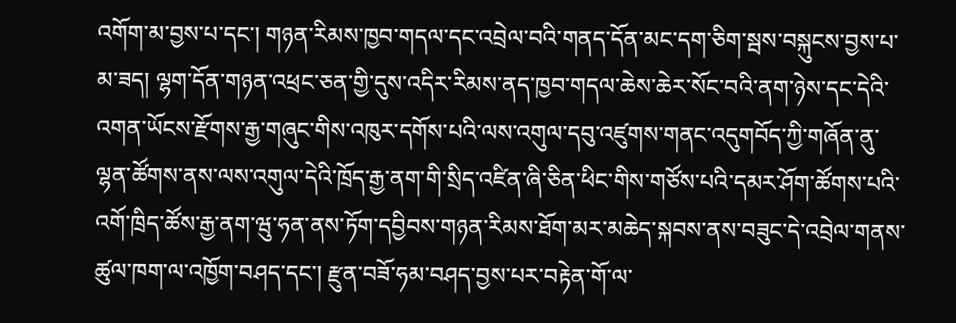འགོག་མ་བྱས་པ་དང་། གཉན་རིམས་ཁྱབ་གདལ་དང་འབྲེལ་བའི་གནད་དོན་མང་དག་ཅིག་སྦས་བསྐུངས་བྱས་པ་མ་ཟད། ལྷག་དོན་གཉན་འཕྲང་ཅན་གྱི་དུས་འདིར་རིམས་ནད་ཁྱབ་གདལ་ཆེས་ཆེར་སོང་བའི་ནག་ཉེས་དང་དེའི་འགན་ཡོངས་རྫོགས་རྒྱ་གཞུང་གིས་འཁུར་དགོས་པའི་ལས་འགུལ་དབུ་འཛུགས་གནང་འདུགབོད་ཀྱི་གཞོན་ནུ་ལྷན་ཚོགས་ནས་ལས་འགུལ་དེའི་ཁྲོད་རྒྱ་ནག་གི་སྲིད་འཛིན་ཞི་ཅིན་ཕིང་གིས་གཙོས་པའི་དམར་ཤོག་ཚོགས་པའི་འགོ་ཁྲིད་ཚོས་རྒྱ་ནག་ཝུ་ཧན་ནས་ཏོག་དབྱིབས་གཉན་རིམས་ཐོག་མར་མཆེད་སྐབས་ནས་བཟུང་དེ་འབྲེལ་གནས་ཚུལ་ཁག་ལ་འཁྱོག་བཤད་དང་། རྫུན་བཟོ་ཧམ་བཤད་བྱས་པར་བརྟེན་གོ་ལ་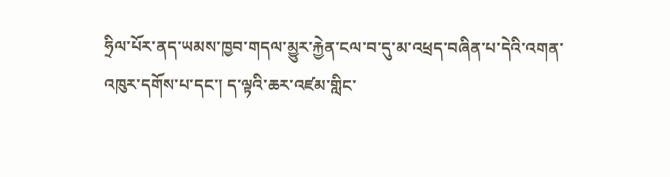ཧྲིལ་པོར་ནད་ཡམས་ཁྱབ་གདལ་མྱུར་རྐྱེན་ངལ་བ་དུ་མ་འཕྲད་བཞིན་པ་དེའི་འགན་འཁུར་དགོས་པ་དང་། ད་ལྟའི་ཆར་འཛམ་གླིང་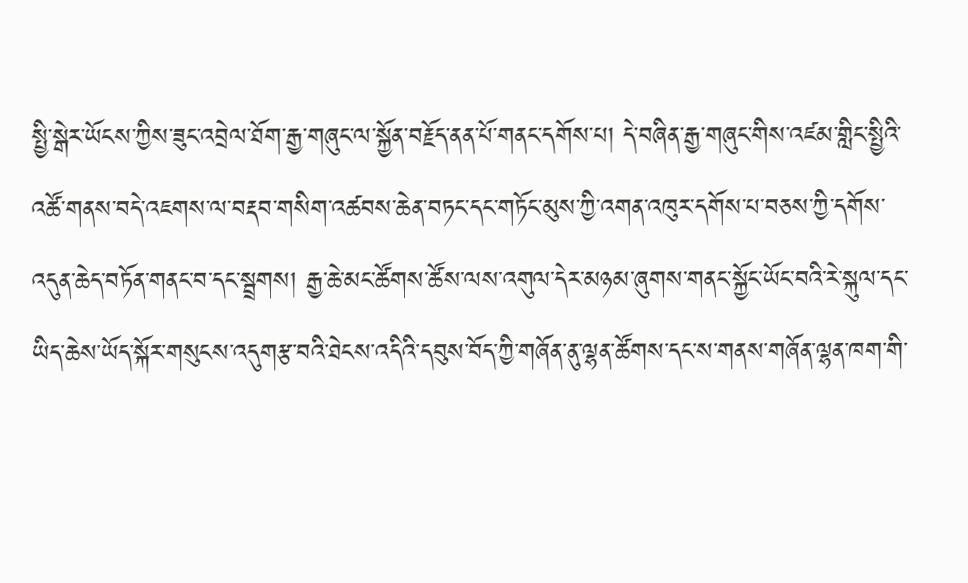སྤྱི་སྒེར་ཡོངས་ཀྱིས་ཟུང་འབྲེལ་ཐོག་རྒྱ་གཞུང་ལ་སྐྱོན་བརྗོད་ནན་པོ་གནང་དགོས་པ། དེ་བཞིན་རྒྱ་གཞུང་གིས་འཛམ་གླིང་སྤྱིའི་འཚོ་གནས་བདེ་འཇགས་ལ་བརྡབ་གསིག་འཚབས་ཆེན་བཏང་དང་གཏོང་མུས་ཀྱི་འགན་འཁུར་དགོས་པ་བཅས་ཀྱི་དགོས་འདུན་ཆེད་བཏོན་གནང་བ་དང་སྦྲགས། རྒྱ་ཆེ་མང་ཚོགས་ཚོས་ལས་འགུལ་དེར་མཉམ་ཞུགས་གནང་སྐྱོང་ཡོང་བའི་རེ་སྐུལ་དང་ཡིད་ཆེས་ཡོད་སྐོར་གསུངས་འདུགརྩ་བའི་ཐེངས་འདིའི་དབུས་བོད་ཀྱི་གཞོན་ནུ་ལྷན་ཚོགས་དང་ས་གནས་གཞོན་ལྷན་ཁག་གི་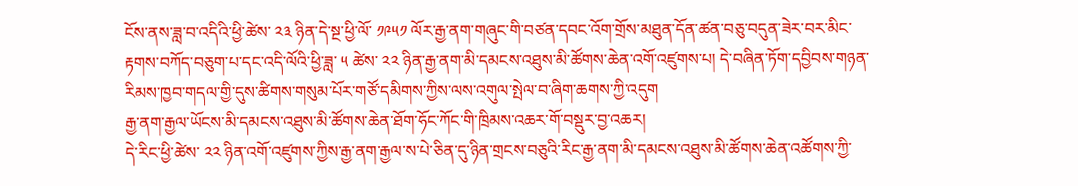ངོས་ནས་ཟླ་བ་འདིའི་ཕྱི་ཚེས་ ༢༣ ཉིན་དེ་སྔ་ཕྱི་ལོ་ ༡༩༥༡ ལོར་རྒྱ་ནག་གཞུང་གི་བཙན་དབང་འོག་གྲོས་མཐུན་དོན་ཚན་བཅུ་བདུན་ཟེར་བར་མིང་རྟགས་བཀོད་བཅུག་པ་དང་འདི་ལོའི་ཕྱི་ཟླ་ ༥ ཚེས་ ༢༢ ཉིན་རྒྱ་ནག་མི་དམངས་འཐུས་མི་ཚོགས་ཆེན་འགོ་འཛུགས་པ། དེ་བཞིན་ཏོག་དབྱིབས་གཉན་རིམས་ཁྱབ་གདལ་གྱི་དུས་ཚིགས་གསུམ་པོར་གཙོ་དམིགས་ཀྱིས་ལས་འགུལ་སྤེལ་བ་ཞིག་ཆགས་ཀྱི་འདུག
རྒྱ་ནག་རྒྱལ་ཡོངས་མི་དམངས་འཐུས་མི་ཚོགས་ཆེན་ཐོག་ཧོང་ཀོང་གི་ཁྲིམས་འཆར་གོ་བསྡུར་བྱ་འཆར།
དེ་རིང་ཕྱི་ཚེས་ ༢༢ ཉིན་འགོ་འཛུགས་ཀྱིས་རྒྱ་ནག་རྒྱལ་ས་པེ་ཅིན་དུ་ཉིན་གྲངས་བཅུའི་རིང་རྒྱ་ནག་མི་དམངས་འཐུས་མི་ཚོགས་ཆེན་འཚོགས་ཀྱི་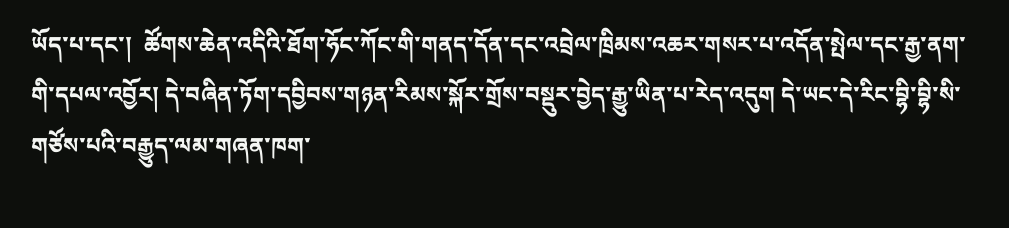ཡོད་པ་དང་།  ཚོགས་ཆེན་འདིའི་ཐོག་ཧོང་ཀོང་གི་གནད་དོན་དང་འབྲེལ་ཁྲིམས་འཆར་གསར་པ་འདོན་སྤེལ་དང་རྒྱ་ནག་གི་དཔལ་འབྱོར། དེ་བཞིན་ཏོག་དབྱིབས་གཉན་རིམས་སྐོར་གྲོས་བསྡུར་བྱེད་རྒྱུ་ཡིན་པ་རེད་འདུག དེ་ཡང་དེ་རིང་བྷི་བྷི་སི་གཙོས་པའི་བརྒྱུད་ལམ་གཞན་ཁག་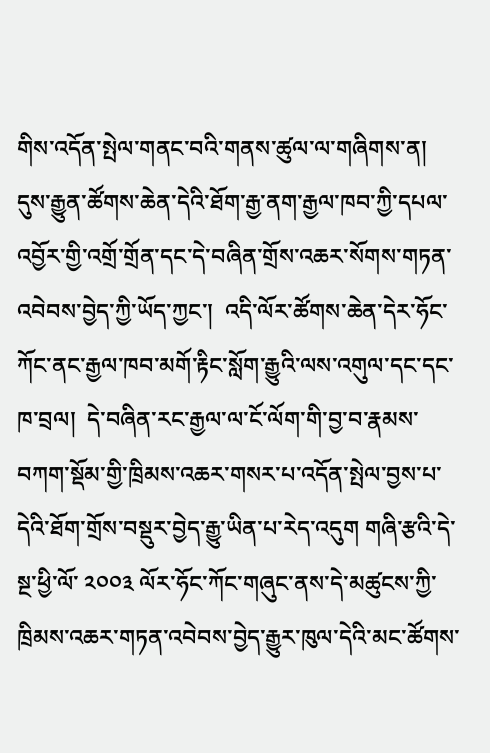གིས་འདོན་སྤེལ་གནང་བའི་གནས་ཚུལ་ལ་གཞིགས་ན།  དུས་རྒྱུན་ཚོགས་ཆེན་དེའི་ཐོག་རྒྱ་ནག་རྒྱལ་ཁབ་ཀྱི་དཔལ་འབྱོར་གྱི་འགྲོ་གྲོན་དང་དེ་བཞིན་གྲོས་འཆར་སོགས་གཏན་འབེབས་བྱེད་ཀྱི་ཡོད་ཀྱང་།  འདི་ལོར་ཚོགས་ཆེན་དེར་ཧོང་ཀོང་ནང་རྒྱལ་ཁབ་མགོ་རྟིང་སློག་རྒྱུའི་ལས་འགུལ་དང་དང་ཁ་བྲལ།  དེ་བཞིན་རང་རྒྱལ་ལ་ངོ་ལོག་གི་བྱ་བ་རྣམས་བཀག་སྡོམ་གྱི་ཁྲིམས་འཆར་གསར་པ་འདོན་སྤེལ་བྱས་པ་དེའི་ཐོག་གྲོས་བསྡུར་བྱེད་རྒྱུ་ཡིན་པ་རེད་འདུག གཞི་རྩའི་དེ་སྔ་ཕྱི་ལོ་ ༢༠༠༣ ལོར་ཧོང་ཀོང་གཞུང་ནས་དེ་མཚུངས་ཀྱི་ཁྲིམས་འཆར་གཏན་འབེབས་བྱེད་རྒྱུར་ཁུལ་དེའི་མང་ཚོགས་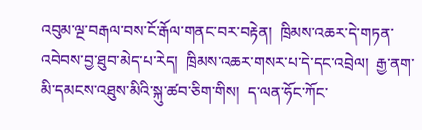འབུམ་ལྔ་བརྒལ་བས་ངོ་རྒོལ་གནང་བར་བརྟེན།  ཁྲིམས་འཆར་དེ་གཏན་འབེབས་བྱ་ཐུབ་མེད་པ་རེད།  ཁྲིམས་འཆར་གསར་པ་དེ་དང་འབྲེལ།  རྒྱ་ནག་མི་དམངས་འཐུས་མིའི་སྐུ་ཚབ་ཅིག་གིས།  ད་ལན་ཧོང་ཀོང་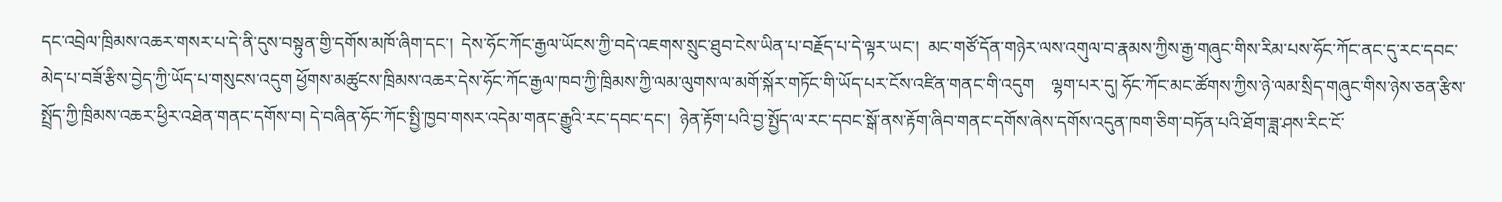དང་འབྲེལ་ཁྲིམས་འཆར་གསར་པ་དེ་ནི་དུས་བསྟུན་གྱི་དགོས་མཁོ་ཞིག་དང་།  དེས་ཧོང་ཀོང་རྒྱལ་ཡོངས་ཀྱི་བདེ་འཇགས་སྲུང་ཐུབ་ངེས་ཡིན་པ་བརྗོད་པ་དེ་ལྟར་ཡང་།  མང་གཙོ་དོན་གཉེར་ལས་འགུལ་བ་རྣམས་ཀྱིས་རྒྱ་གཞུང་གིས་རིམ་པས་ཧོང་ཀོང་ནང་དུ་རང་དབང་མེད་པ་བཟོ་རྩིས་བྱེད་ཀྱི་ཡོད་པ་གསུངས་འདུག ཕྱོགས་མཚུངས་ཁྲིམས་འཆར་དེས་ཧོང་ཀོང་རྒྱལ་ཁབ་ཀྱི་ཁྲིམས་ཀྱི་ལམ་ལུགས་ལ་མགོ་སྐོར་གཏོང་གི་ཡོད་པར་ངོས་འཛིན་གནང་གི་འདུག    ལྷག་པར་དུ། ཧོང་ཀོང་མང་ཚོགས་ཀྱིས་ཉེ་ལམ་སྲིད་གཞུང་གིས་ཉེས་ཅན་རྩིས་སྤྲོད་ཀྱི་ཁྲིམས་འཆར་ཕྱིར་འཐེན་གནང་དགོས་བ། དེ་བཞིན་ཧོང་ཀོང་སྤྱི་ཁྱབ་གསར་འདེམ་གནང་རྒྱུའི་རང་དབང་དང་།  ཉེན་རྟོག་པའི་བྱ་སྤྱོད་ལ་རང་དབང་སྒོ་ནས་རྟོག་ཞིབ་གནང་དགོས་ཞེས་དགོས་འདུན་ཁག་ཅིག་བཏོན་པའི་ཐོག་ཟླ་ཤས་རིང་ངོ་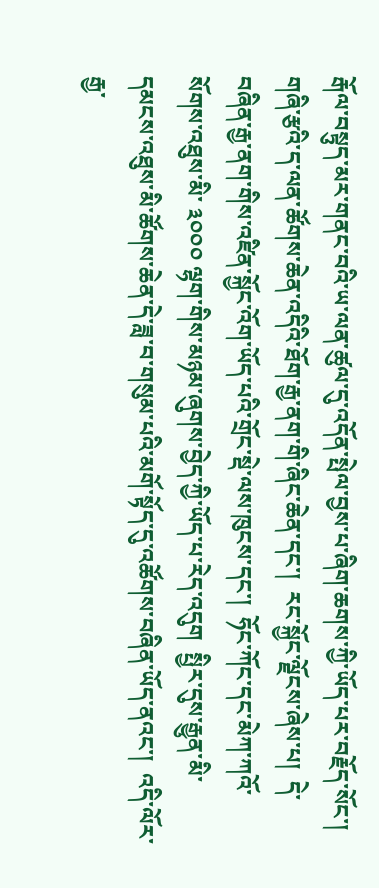རྒོལ་བསྟུད་མར་གནང་བའི་ཡ་ལན་ཚུལ་དུ་འདོན་སྤེལ་བྱས་པ་ཞིག་ཆགས་ཀྱི་ཡོད་པར་བརྗོད་སོང་། གཞི་རྩའི་ད་ལན་ཚོགས་ཆེན་འདིའི་ཐོག་རྒྱ་ནག་གི་ཞིང་ཆེན་དང་།  རང་སྐྱོང་ལྗོངས་ཞེས་པ།  དེ་བཞིན་རྒྱ་ནག་གིས་འཛིན་སྐྱོང་འོག་ཡོད་པའི་གྲོང་སྡེ་ལས་ཁུངས་དང་།  ཧོང་ཀོང་དང་མེཀ་ཀའོ་སོགས་འཐུས་མི་ ༣༠༠༠ ལྷག་གིས་མཉམ་ཞུགས་བྱེད་ཀྱི་ཡོད་པ་རེད་འདུག  སྤྱིར་དུས་རྒྱུན་མི་དམངས་འཐུས་མི་ཚོགས་ཆེན་དེ་ཟླ་བ་གསུམ་པའི་མགོ་སྟོད་དུ་འཚོགས་བཞིན་ཡོད་ནའང་།  འདི་ལོར་རྒྱ་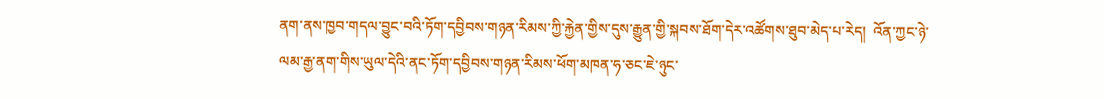ནག་ནས་ཁྱབ་གདལ་བྱུང་བའི་ཏོག་དབྱིབས་གཉན་རིམས་ཀྱི་རྐྱེན་གྱིས་དུས་རྒྱུན་གྱི་སྐབས་ཐོག་དེར་འཚོགས་ཐུབ་མེད་པ་རེད།  འོན་ཀྱང་ཉེ་ལམ་རྒྱ་ནག་གིས་ཡུལ་དེའི་ནང་ཏོག་དབྱིབས་གཉན་རིམས་ཕོག་མཁན་ཧ་ཅང་ཇེ་ཉུང་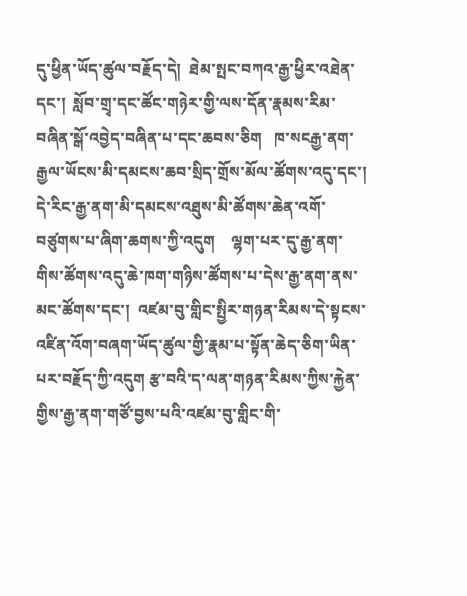དུ་ཕྱིན་ཡོད་ཚུལ་བརྗོད་དེ།  ཐེམ་སྤང་བཀའ་རྒྱ་ཕྱིར་འཐེན་དང་།  སློབ་གྲྭ་དང་ཚོང་གཉེར་གྱི་ལས་དོན་རྣམས་རིམ་བཞིན་སྒོ་འབྱེད་བཞིན་པ་དང་ཆབས་ཅིག   ཁ་སངརྒྱ་ནག་རྒྱལ་ཡོངས་མི་དམངས་ཆབ་སྲིད་གྲོས་མོལ་ཚོགས་འདུ་དང་།  དེ་རིང་རྒྱ་ནག་མི་དམངས་འཐུས་མི་ཚོགས་ཆེན་འགོ་བཙུགས་པ་ཞིག་ཆགས་ཀྱི་འདུག    ལྷག་པར་དུ་རྒྱ་ནག་གིས་ཚོགས་འདུ་ཆེ་ཁག་གཉིས་ཚོགས་པ་དེས་རྒྱ་ནག་ནས་མང་ཚོགས་དང་།  འཛམ་བུ་གླིང་སྤྱིར་གཉན་རིམས་དེ་སྟངས་འཛིན་འོག་བཞག་ཡོད་ཚུལ་གྱི་རྣམ་པ་སྟོན་ཆེད་ཅིག་ཡིན་པར་བརྗོད་ཀྱི་འདུག རྩ་བའི་ད་ལན་གཉན་རིམས་ཀྱིས་རྐྱེན་གྱིས་རྒྱ་ནག་གཙོ་བྱས་པའི་འཛམ་བུ་གླིང་གི་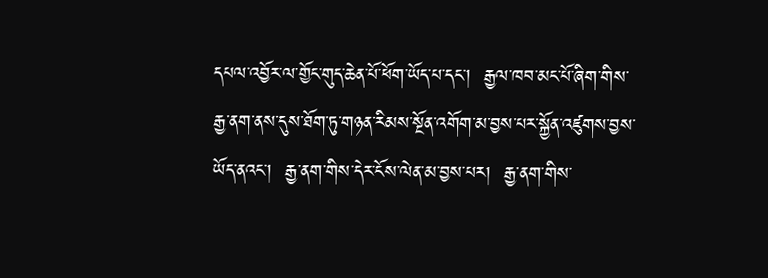དཔལ་འབྱོར་ལ་གྱོང་གུད་ཆེན་པོ་ཕོག་ཡོད་པ་དང་།  རྒྱལ་ཁབ་མང་པོ་ཞིག་གིས་རྒྱ་ནག་ནས་དུས་ཐོག་ཏུ་གཉན་རིམས་སྔོན་འགོག་མ་བྱས་པར་སྐྱོན་འཛུགས་བྱས་ཡོད་ནའང་།  རྒྱ་ནག་གིས་དེར་ངོས་ལེན་མ་བྱས་པར།  རྒྱ་ནག་གིས་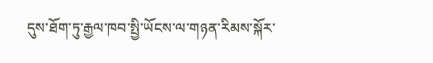དུས་ཐོག་ཏུ་རྒྱལ་ཁབ་སྤྱི་ཡོངས་ལ་གཉན་རིམས་སྐོར་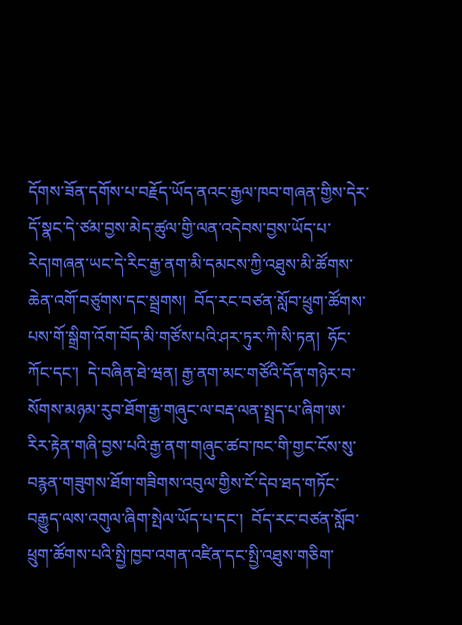དོགས་ཟོན་དགོས་པ་བརྗོད་ཡོད་ནའང་རྒྱལ་ཁབ་གཞན་གྱིས་དེར་དོ་སྣང་དེ་ཙམ་བྱས་མེད་ཚུལ་གྱི་ལན་འདེབས་བྱས་ཡོད་པ་རེད།གཞན་ཡང་དེ་རིང་རྒྱ་ནག་མི་དམངས་ཀྱི་འཐུས་མི་ཚོགས་ཆེན་འགོ་བཙུགས་དང་སྦྲགས།  བོད་རང་བཙན་སློབ་ཕྲུག་ཚོགས་པས་གོ་སྒྲིག་འོག་བོད་མི་གཙོས་པའི་ཤར་ཏུར་ཀི་སི་ཏན།  ཧོང་ཀོང་དང་།  དེ་བཞིན་ཐེ་ཝན། རྒྱ་ནག་མང་གཙོའི་དོན་གཉེར་བ་སོགས་མཉམ་རུབ་ཐོག་རྒྱ་གཞུང་ལ་བརྡ་ལན་སྤྲད་པ་ཞིག་ཨ་རིར་རྟེན་གཞི་བྱས་པའི་རྒྱ་ནག་གཞུང་ཚབ་ཁང་གི་གྱང་ངོས་སུ་བརྙན་གཟུགས་ཐོག་གཟིགས་འབུལ་གྱིས་ངོ་དེབ་ཐད་གཏོང་བརྒྱུད་ལས་འགུལ་ཞིག་སྤེལ་ཡོད་པ་དང་།  བོད་རང་བཙན་སློབ་ཕྲུག་ཚོགས་པའི་སྤྱི་ཁྱབ་འགན་འཛིན་དང་སྤྱི་འཐུས་གཅིག་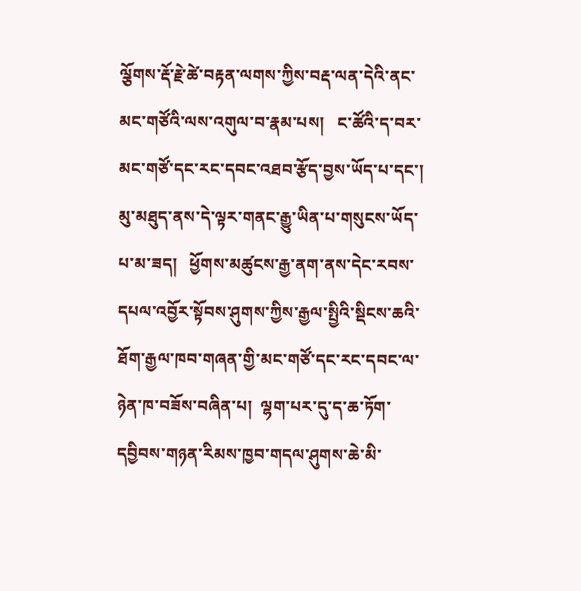ལྕོགས་རྡོ་རྗེ་ཚེ་བརྟན་ལགས་ཀྱིས་བརྡ་ལན་དེའི་ནང་མང་གཙོའི་ལས་འགུལ་བ་རྣམ་པས།   ང་ཚོའི་ད་བར་མང་གཙོ་དང་རང་དབང་འཐབ་རྩོད་བྱས་ཡོད་པ་དང་།  མུ་མཐུད་ནས་དེ་ལྟར་གནང་རྒྱུ་ཡིན་པ་གསུངས་ཡོད་པ་མ་ཟད།   ཕྱོགས་མཚུངས་རྒྱ་ནག་ནས་དེང་རབས་དཔལ་འབྱོར་སྟོབས་ཤུགས་ཀྱིས་རྒྱལ་སྤྱིའི་སྡིངས་ཆའི་ཐོག་རྒྱལ་ཁབ་གཞན་གྱི་མང་གཙོ་དང་རང་དབང་ལ་ཉེན་ཁ་བཟོས་བཞིན་པ།  ལྷག་པར་དུ་ད་ཆ་ཏོག་དབྱིབས་གཉན་རིམས་ཁྱབ་གདལ་ཤུགས་ཆེ་མི་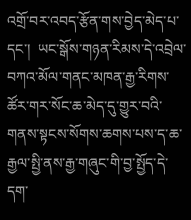འགྲོ་བར་འབད་རྩོན་གས་བྱེད་མེད་པ་དང་།  ཡང་སྒོས་གཉན་རིམས་དེ་འབྲེལ་བཀའ་མོལ་གནང་མཁན་རྒྱ་རིགས་ཚོར་གར་སོང་ཆ་མེད་དུ་གྱུར་བའི་གནས་སྟངས་སོགས་ཆགས་པས་ད་ཆ་རྒྱལ་སྤྱི་ནས་རྒྱ་གཞུང་གི་བྱ་སྤྱོད་དེ་དག་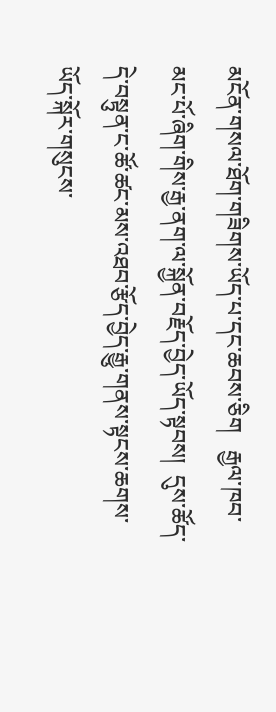མངོན་གསལ་ཐོག་གཟིགས་ཡོད་པ་དང་ཆབས་ཅིག   རྒྱལ་ཁབ་མང་པོ་ཞིག་གིས་རྒྱ་ནག་ལ་སྐྱོན་བརྗོད་བྱེད་ཡོད་སྟབས།  དུས་ཚོད་དེ་བསྟུན་ང་ཚོ་ཚང་མས་འཐབ་རྩོད་བྱེད་རྒྱུ་གནས་སྟངས་ཆགས་ཡོད་སྐོར་གསུངས་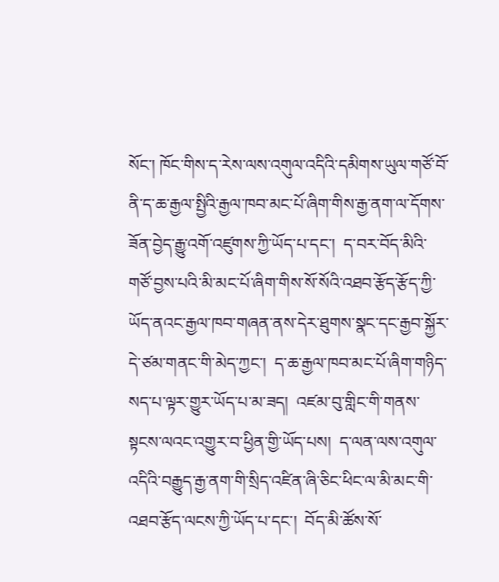སོང་། ཁོང་གིས་ད་རེས་ལས་འགུལ་འདིའི་དམིགས་ཡུལ་གཙོ་བོ་ནི་ད་ཆ་རྒྱལ་སྤྱིའི་རྒྱལ་ཁབ་མང་པོ་ཞིག་གིས་རྒྱ་ནག་ལ་དོགས་ཟོན་བྱེད་རྒྱུ་འགོ་འཛུགས་ཀྱི་ཡོད་པ་དང་།  ད་བར་བོད་མིའི་གཙོ་བྱས་པའི་མི་མང་པོ་ཞིག་གིས་སོ་སོའི་འཐབ་རྩོད་རྩོད་ཀྱི་ཡོད་ནའང་རྒྱལ་ཁབ་གཞན་ནས་དེར་ཐུགས་སྣང་དང་རྒྱབ་སྐྱོར་དེ་ཙམ་གནང་གི་མེད་ཀྱང་།  ད་ཆ་རྒྱལ་ཁབ་མང་པོ་ཞིག་གཉིད་སད་པ་ལྟར་གྱུར་ཡོད་པ་མ་ཟད།  འཛམ་བུ་གླིང་གི་གནས་སྟངས་ལའང་འགྱུར་བ་ཕྱིན་གྱི་ཡོད་པས།  ད་ལན་ལས་འགུལ་འདིའི་བརྒྱུད་རྒྱ་ནག་གི་སྲིད་འཛིན་ཞི་ཅིང་ཕིང་ལ་མི་མང་གི་འཐབ་རྩོད་ལངས་ཀྱི་ཡོད་པ་དང་།  བོད་མི་ཚོས་སོ་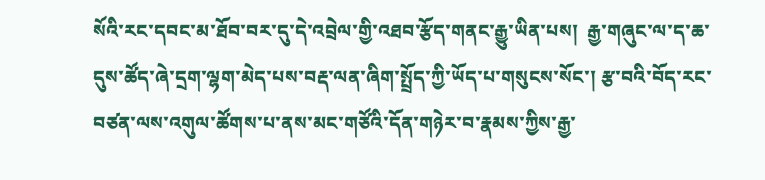སོའི་རང་དབང་མ་ཐོབ་བར་དུ་དེ་འབྲེལ་གྱི་འཐབ་རྩོད་གནང་རྒྱུ་ཡིན་པས།  རྒྱ་གཞུང་ལ་ད་ཆ་དུས་ཚོད་ཞེ་དྲག་ལྷག་མེད་པས་བརྡ་ལན་ཞིག་སྤྲོད་ཀྱི་ཡོད་པ་གསུངས་སོང་། རྩ་བའི་བོད་རང་བཙན་ལས་འགུལ་ཚོགས་པ་ནས་མང་གཙོའི་དོན་གཉེར་བ་རྣམས་ཀྱིས་རྒྱ་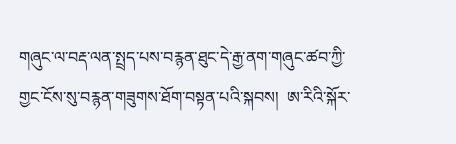གཞུང་ལ་བརྡ་ལན་སྤྲད་པས་བརྙན་ཐུང་དེ་རྒྱ་ནག་གཞུང་ཚབ་ཀྱི་གྱང་ངོས་སུ་བརྙན་གཟུགས་ཐོག་བསྟན་པའི་སྐབས།  ཨ་རིའི་སྐོར་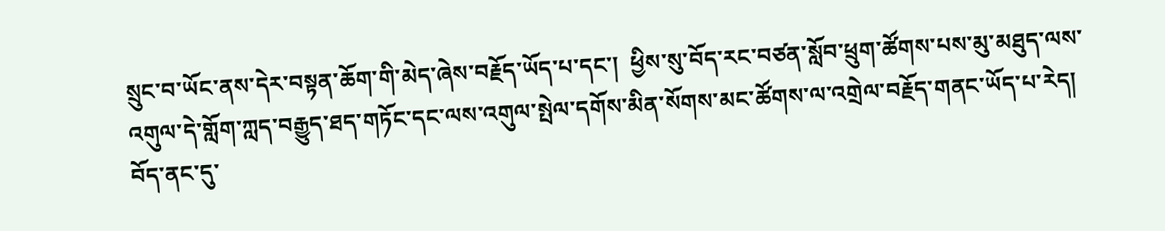སྲུང་བ་ཡོང་ནས་དེར་བསྟན་ཆོག་གི་མེད་ཞེས་བརྗོད་ཡོད་པ་དང་།  ཕྱིས་སུ་བོད་རང་བཙན་སློབ་ཕྲུག་ཚོགས་པས་མུ་མཐུད་ལས་འགུལ་དེ་གློག་ཀླད་བརྒྱུད་ཐད་གཏོང་དང་ལས་འགུལ་སྤེལ་དགོས་མིན་སོགས་མང་ཚོགས་ལ་འགྲེལ་བརྗོད་གནང་ཡོད་པ་རེད།
བོད་ནང་དུ་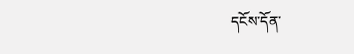དངོས་དོན་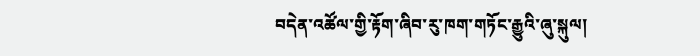བདེན་འཚོལ་གྱི་རྟོག་ཞིབ་རུ་ཁག་གཏོང་རྒྱུའི་ཞུ་སྐུལ།